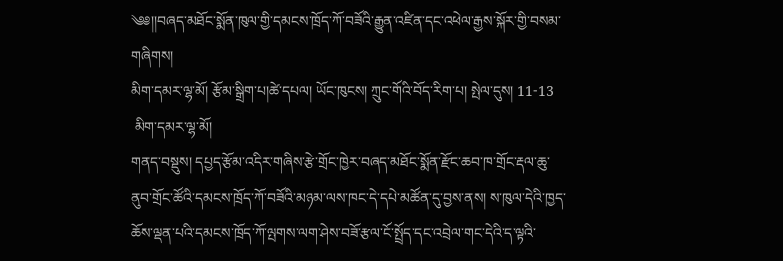༄༅།།བཞད་མཐོང་སྨོན་ཁུལ་གྱི་དམངས་ཁྲོད་ཀོ་བཟོའི་རྒྱུན་འཛིན་དང་འཕེལ་རྒྱས་སྐོར་གྱི་བསམ་གཞིགས།
མིག་དམར་ལྷ་མོ། རྩོམ་སྒྲིག་པ།ཚེ་དཔལ། ཡོང་ཁུངས། ཀྲུང་གོའི་བོད་རིག་པ། སྤེལ་དུས། 11-13
 མིག་དམར་ལྷ་མོ།
གནད་བསྡུས། དཔྱད་རྩོམ་འདིར་གཞིས་རྩེ་གྲོང་ཁྱེར་བཞད་མཐོང་སྨོན་རྫོང་ཆབ་ཁ་གྲོང་རྡལ་ཆུ་ནུབ་གྲོང་ཚོའི་དམངས་ཁྲོད་ཀོ་བཟོའི་མཉམ་ལས་ཁང་དེ་དཔེ་མཚོན་དུ་བྱས་ནས། ས་ཁུལ་དེའི་ཁྱད་ཆོས་ལྡན་པའི་དམངས་ཁྲོད་ཀོ་ལྤགས་ལག་ཤེས་བཟོ་རྩལ་ངོ་སྤྲོད་དང་འབྲེལ་གང་དེའི་ད་ལྟའི་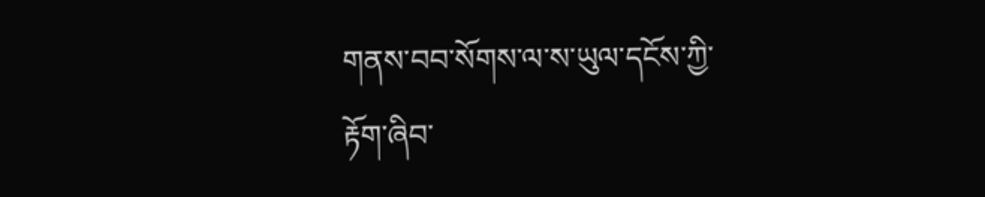གནས་བབ་སོགས་ལ་ས་ཡུལ་དངོས་ཀྱི་རྟོག་ཞིབ་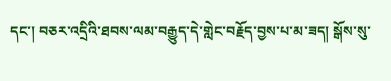དང་། བཅར་འདྲིའི་ཐབས་ལམ་བརྒྱུད་དེ་གླེང་བརྗོད་བྱས་པ་མ་ཟད། སྒོས་སུ་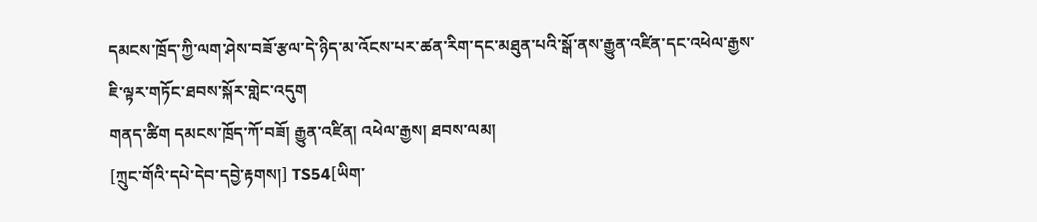དམངས་ཁྲོད་ཀྱི་ལག་ཤེས་བཟོ་རྩལ་དེ་ཉིད་མ་འོངས་པར་ཚན་རིག་དང་མཐུན་པའི་སྒོ་ནས་རྒྱུན་འཛིན་དང་འཕེལ་རྒྱས་ཇི་ལྟར་གཏོང་ཐབས་སྐོར་གླེང་འདུག
གནད་ཚིག དམངས་ཁྲོད་ཀོ་བཟོ། རྒྱུན་འཛིན། འཕེལ་རྒྱས། ཐབས་ལམ།
[ཀྲུང་གོའི་དཔེ་དེབ་དབྱེ་རྟགས།] TS54[ཡིག་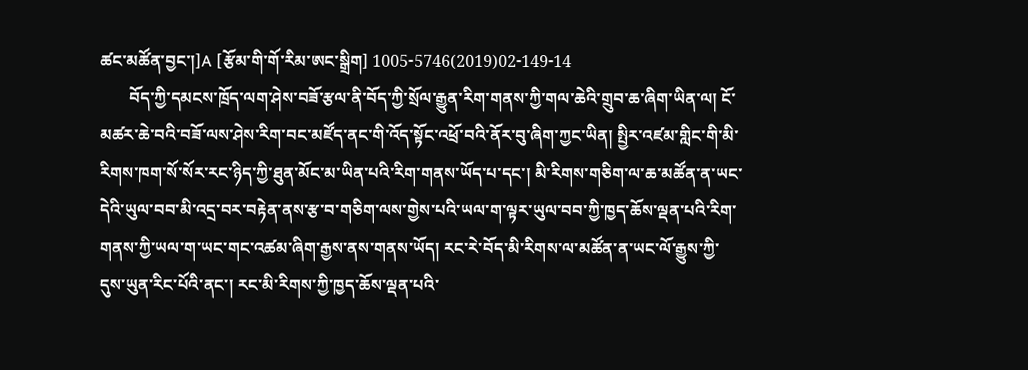ཚང་མཚོན་བྱང་།]A [རྩོམ་གི་གོ་རིམ་ཨང་སྒྲིག] 1005-5746(2019)02-149-14
       བོད་ཀྱི་དམངས་ཁྲོད་ལག་ཤེས་བཟོ་རྩལ་ནི་བོད་ཀྱི་སྲོལ་རྒྱུན་རིག་གནས་ཀྱི་གལ་ཆེའི་གྲུབ་ཆ་ཞིག་ཡིན་ལ། ངོ་མཚར་ཆེ་བའི་བཟོ་ལས་ཤེས་རིག་བང་མཛོད་ནང་གི་འོད་སྟོང་འཕྲོ་བའི་ནོར་བུ་ཞིག་ཀྱང་ཡིན། སྤྱིར་འཛམ་གླིང་གི་མི་རིགས་ཁག་སོ་སོར་རང་ཉིད་ཀྱི་ཐུན་མོང་མ་ཡིན་པའི་རིག་གནས་ཡོད་པ་དང་། མི་རིགས་གཅིག་ལ་ཆ་མཚོན་ན་ཡང་དེའི་ཡུལ་བབ་མི་འདྲ་བར་བརྟེན་ནས་རྩ་བ་གཅིག་ལས་གྱེས་པའི་ཡལ་ག་ལྟར་ཡུལ་བབ་ཀྱི་ཁྱད་ཆོས་ལྡན་པའི་རིག་གནས་ཀྱི་ཡལ་ག་ཡང་གང་འཚམ་ཞིག་རྒྱས་ནས་གནས་ཡོད། རང་རེ་བོད་མི་རིགས་ལ་མཚོན་ན་ཡང་ལོ་རྒྱུས་ཀྱི་དུས་ཡུན་རིང་པོའི་ནང་། རང་མི་རིགས་ཀྱི་ཁྱད་ཆོས་ལྡན་པའི་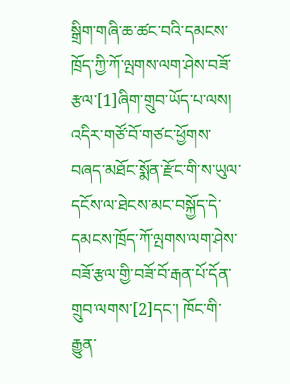སྒྲིག་གཞི་ཆ་ཚང་བའི་དམངས་ཁྲོད་ཀྱི་ཀོ་ལྤགས་ལག་ཤེས་བཟོ་རྩལ་[1]ཞིག་གྲུབ་ཡོད་པ་ལས། འདིར་གཙོ་བོ་གཙང་ཕྱོགས་བཞད་མཐོང་སྨོན་རྫོང་གི་ས་ཡུལ་དངོས་ལ་ཐེངས་མང་བསྐྱོད་དེ་དམངས་ཁྲོད་ཀོ་ལྤགས་ལག་ཤེས་བཟོ་རྩལ་གྱི་བཟོ་བོ་རྒན་པོ་དོན་གྲུབ་ལགས་[2]དང་། ཁོང་གི་རྒྱུན་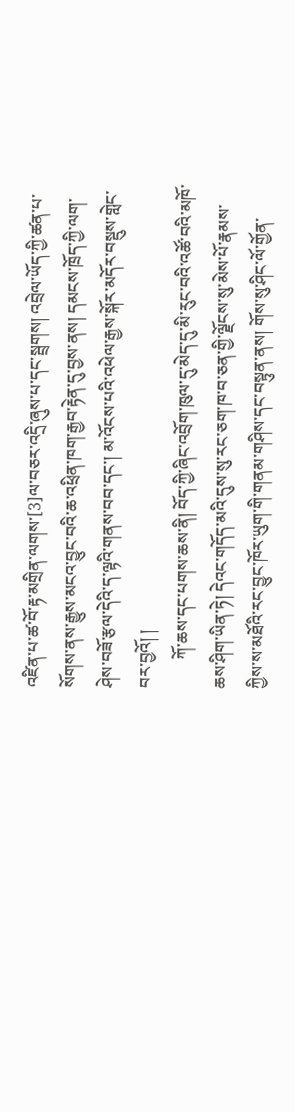འཛིན་པ་ཚ་བོ་རྟ་མགྲིན་ལགས་[3]ལ་བཅར་འདྲི་ཞུས་པ་དང་སྦྲགས། འབྲེལ་ཡོད་ཀྱི་ཚན་པ་སོགས་ནས་རྒྱུས་མངའ་བྱུང་བའི་ཆ་འཕྲིན་ཁག་རྒྱབ་རྟེན་དུ་བྱས་ནས། དམངས་ཁྲོད་ཀྱི་ལག་ཤེས་བཟོ་རྩལ་དེའི་ད་ལྟའི་གནས་བབ་དང་། མ་འོངས་པའི་འཕེལ་རྒྱས་སྐོར་མདོར་བསྡུས་གླེང་བར་བྱའོ། །
       ཀོ་ཆས་དང་པགས་ཆས་ནི། བོད་ཀྱི་ཞིང་འབྲོག་ཁུལ་དུ་མེད་དུ་མི་རུང་བའི་འཚོ་བའི་མཁོ་ཆས་ཤིག་ཡིན་ཏེ། དེའང་གདོད་མའི་དུས་སུ་རང་ཅག་ཁ་བ་ཅན་གྱི་ལྗོངས་སུ་མེས་པོ་རྣམས་ཀྱིས་ས་མཐོའི་རང་བྱུང་ཁོར་ཡུག་གི་གནམ་གཤིས་དང་བསྟུན་ནས། གོས་སུ་ཤིང་ལོ་གྱོན་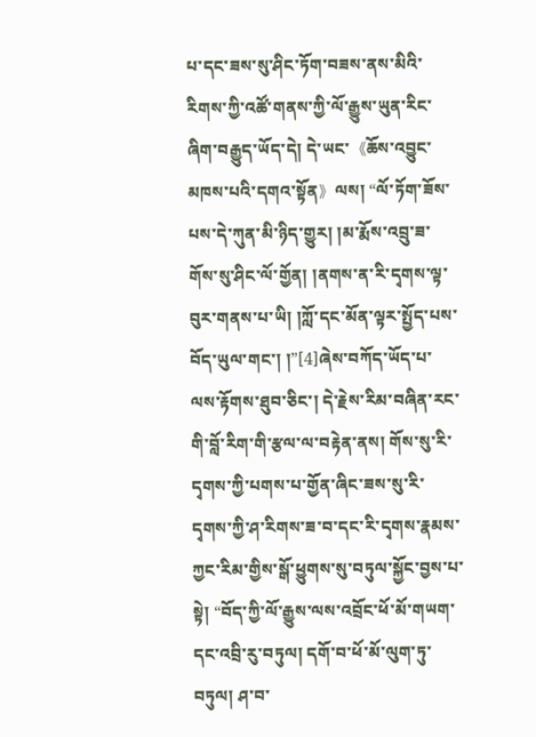པ་དང་ཟས་སུ་ཤིང་ཏོག་བཟས་ནས་མིའི་རིགས་ཀྱི་འཚོ་གནས་ཀྱི་ལོ་རྒྱུས་ཡུན་རིང་ཞིག་བརྒྱུད་ཡོད་དེ། དེ་ཡང་《ཆོས་འབྱུང་མཁས་པའི་དགའ་སྟོན》ལས། “ལོ་ཏོག་ཟོས་པས་དེ་ཀུན་མི་ཉིད་གྱུར། །མ་རྨོས་འབྲུ་ཟ་གོས་སུ་ཤིང་ལོ་གྱོན། །ནགས་ན་རི་དྭགས་ལྟ་བུར་གནས་པ་ཡི། །ཀློ་དང་མོན་ལྟར་སྤྱོད་པས་བོད་ཡུལ་གང་། །”[4]ཞེས་བཀོད་ཡོད་པ་ལས་རྟོགས་ཐུབ་ཅིང་། དེ་རྗེས་རིམ་བཞིན་རང་གི་བློ་རིག་གི་རྩལ་ལ་བརྟེན་ནས། གོས་སུ་རི་དྭགས་ཀྱི་པགས་པ་གྱོན་ཞིང་ཟས་སུ་རི་དྭགས་ཀྱི་ཤ་རིགས་ཟ་བ་དང་རི་དྭགས་རྣམས་ཀྱང་རིམ་གྱིས་སྒོ་ཕྱུགས་སུ་བཏུལ་སྐྱོང་བྱས་པ་སྟེ། “བོད་ཀྱི་ལོ་རྒྱུས་ལས་འབྲོང་ཕོ་མོ་གཡག་དང་འབྲི་རུ་བཏུལ། དགོ་བ་ཕོ་མོ་ལུག་ཏུ་བཏུལ། ཤ་བ་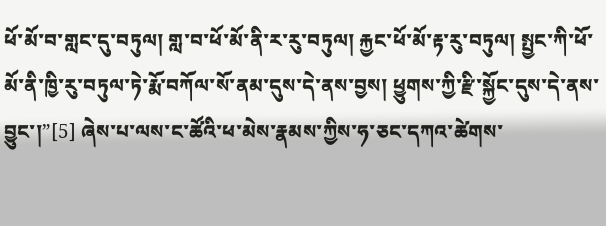ཕོ་མོ་བ་གླང་དུ་བཏུལ། གླ་བ་ཕོ་མོ་ནི་ར་རུ་བཏུལ། རྐྱང་ཕོ་མོ་རྟ་རུ་བཏུལ། སྤྱང་ཀི་ཕོ་མོ་ནི་ཁྱི་རུ་བཏུལ་ཏེ་རྨོ་བཀོལ་སོ་ནམ་དུས་དེ་ནས་བྱས། ཕྱུགས་ཀྱི་རྫི་སྐྱོང་དུས་དེ་ནས་བྱུང་།”[5] ཞེས་པ་ལས་ང་ཚོའི་ཕ་མེས་རྣམས་ཀྱིས་ཧ་ཅང་དཀའ་ཚེགས་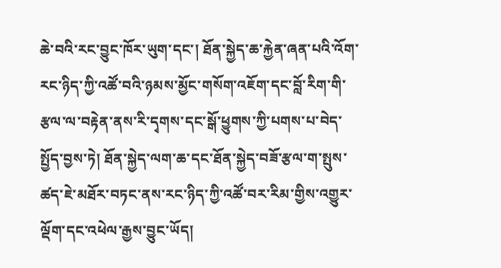ཆེ་བའི་རང་བྱུང་ཁོར་ཡུག་དང་། ཐོན་སྐྱེད་ཆ་རྐྱེན་ཞན་པའི་འོག་རང་ཉིད་ཀྱི་འཚོ་བའི་ཉམས་མྱོང་གསོག་འཇོག་དང་བློ་རིག་གི་རྩལ་ལ་བརྟེན་ནས་རི་དྭགས་དང་སྒོ་ཕྱུགས་ཀྱི་པགས་པ་བེད་སྤྱོད་བྱས་ཏེ། ཐོན་སྐྱེད་ལག་ཆ་དང་ཐོན་སྐྱེད་བཟོ་རྩལ་ག་སྤུས་ཚད་ཇེ་མཐོར་བཏང་ནས་རང་ཉིད་ཀྱི་འཚོ་བར་རིམ་གྱིས་འགྱུར་ལྡོག་དང་འཕེལ་རྒྱས་བྱུང་ཡོད།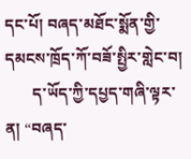དང་པོ། བཞད་མཐོང་སྨོན་གྱི་དམངས་ཁྲོད་ཀོ་བཟོ་སྤྱིར་གླེང་བ།
       ད་ཡོད་ཀྱི་དཔྱད་གཞི་ལྟར་ན། “བཞད་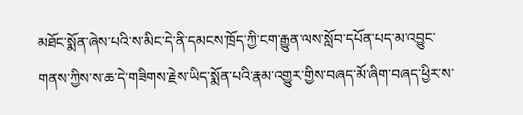མཐོང་སྨོན་ཞེས་པའི་ས་མིང་དེ་ནི་དམངས་ཁྲོད་ཀྱི་ངག་རྒྱུན་ལས་སློབ་དཔོན་པད་མ་འབྱུང་གནས་ཀྱིས་ས་ཆ་དེ་གཟིགས་རྗེས་ཡིད་སྨོན་པའི་རྣམ་འགྱུར་གྱིས་བཞད་མོ་ཞིག་བཞད་ཕྱིར་ས་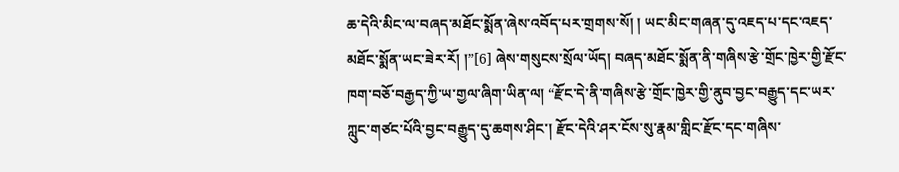ཆ་དེའི་མིང་ལ་བཞད་མཐོང་སྨོན་ཞེས་འབོད་པར་གྲགས་སོ། ། ཡང་མིང་གཞན་དུ་འཇད་པ་དང་འཇད་མཐོང་སྨོན་ཡང་ཟེར་རོ། །”[6] ཞེས་གསུངས་སྲོལ་ཡོད། བཞད་མཐོང་སྨོན་ནི་གཞིས་རྩེ་གྲོང་ཁྱེར་གྱི་རྫོང་ཁག་བཅོ་བརྒྱད་ཀྱི་ཡ་གྱལ་ཞིག་ཡིན་ལ། “རྫོང་དེ་ནི་གཞིས་རྩེ་གྲོང་ཁྱེར་གྱི་ནུབ་བྱང་བརྒྱུད་དང་ཡར་ཀླུང་གཙང་པོའི་བྱང་བརྒྱུད་དུ་ཆགས་ཤིང་། རྫོང་དེའི་ཤར་ངོས་སུ་རྣམ་གླིང་རྫོང་དང་གཞིས་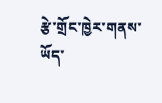རྩེ་གྲོང་ཁྱེར་གནས་ཡོད་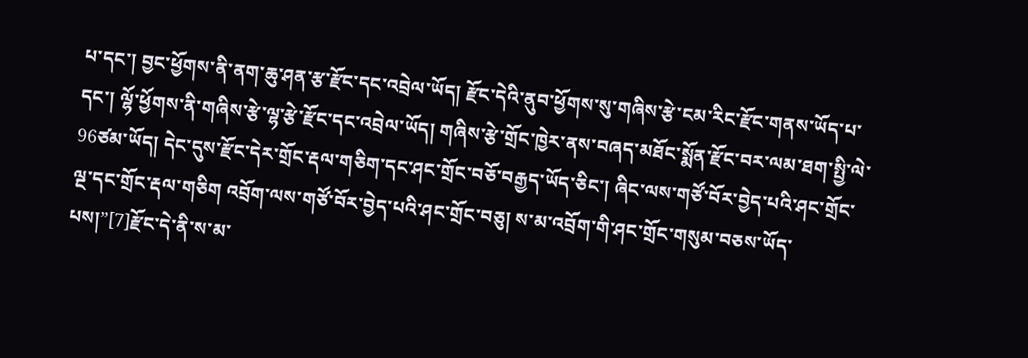པ་དང་། བྱང་ཕྱོགས་ནི་ནག་ཆུ་ཤན་རྩ་རྫོང་དང་འབྲེལ་ཡོད། རྫོང་དེའི་ནུབ་ཕྱོགས་སུ་གཞིས་རྩེ་ངམ་རིང་རྫོང་གནས་ཡོད་པ་དང་། ལྷོ་ཕྱོགས་ནི་གཞིས་རྩེ་ལྷ་རྩེ་རྫོང་དང་འབྲེལ་ཡོད། གཞིས་རྩེ་གྲོང་ཁྱེར་ནས་བཞད་མཐོང་སྨོན་རྫོང་བར་ལམ་ཐག་སྤྱི་ལེ་96ཙམ་ཡོད། དེང་དུས་རྫོང་དེར་གྲོང་རྡལ་གཅིག་དང་ཤང་གྲོང་བཅོ་བརྒྱད་ཡོད་ཅིང་། ཞིང་ལས་གཙོ་བོར་བྱེད་པའི་ཤང་གྲོང་ལྔ་དང་གྲོང་རྡལ་གཅིག འབྲོག་ལས་གཙོ་བོར་བྱེད་པའི་ཤང་གྲོང་བཅུ། ས་མ་འབྲོག་གི་ཤང་གྲོང་གསུམ་བཅས་ཡོད་པས།”[7]རྫོང་དེ་ནི་ས་མ་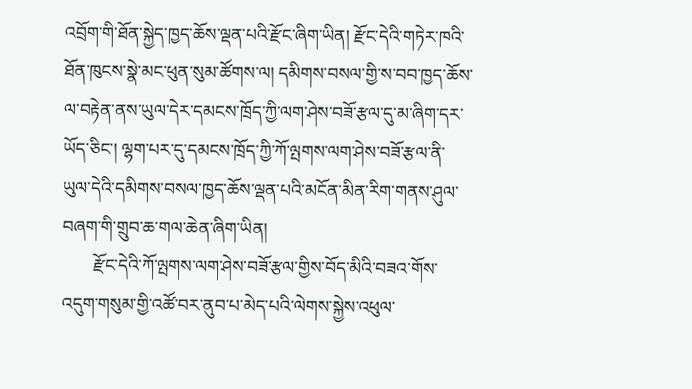འབྲོག་གི་ཐོན་སྐྱེད་ཁྱད་ཆོས་ལྡན་པའི་རྫོང་ཞིག་ཡིན། རྫོང་དེའི་གཏེར་ཁའི་ཐོན་ཁུངས་སྣེ་མང་ཕུན་སུམ་ཚོགས་ལ། དམིགས་བསལ་གྱི་ས་བབ་ཁྱད་ཆོས་ལ་བརྟེན་ནས་ཡུལ་དེར་དམངས་ཁྲོད་ཀྱི་ལག་ཤེས་བཟོ་རྩལ་དུ་མ་ཞིག་དར་ཡོད་ཅིང་། ལྷག་པར་དུ་དམངས་ཁྲོད་ཀྱི་ཀོ་ལྤགས་ལག་ཤེས་བཟོ་རྩལ་ནི་ཡུལ་དེའི་དམིགས་བསལ་ཁྱད་ཆོས་ལྡན་པའི་མངོན་མིན་རིག་གནས་ཤུལ་བཞག་གི་གྲུབ་ཆ་གལ་ཆེན་ཞིག་ཡིན།
       རྫོང་དེའི་ཀོ་ལྤགས་ལག་ཤེས་བཟོ་རྩལ་གྱིས་བོད་མིའི་བཟའ་གོས་འདུག་གསུམ་གྱི་འཚོ་བར་ནུབ་པ་མེད་པའི་ལེགས་སྐྱེས་འཕུལ་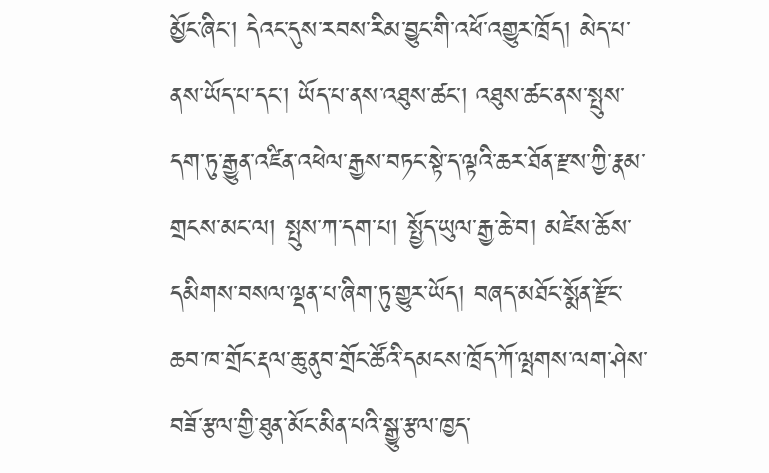མྱོང་ཞིང་། དེའང་དུས་རབས་རིམ་བྱུང་གི་འཕོ་འགྱུར་ཁྲོད། མེད་པ་ནས་ཡོད་པ་དང་། ཡོད་པ་ནས་འཐུས་ཚང་། འཐུས་ཚང་ནས་སྤུས་དག་ཏུ་རྒྱུན་འཛིན་འཕེལ་རྒྱས་བཏང་སྟེ་ད་ལྟའི་ཆར་ཐོན་རྫས་ཀྱི་རྣམ་གྲངས་མང་ལ། སྤུས་ཀ་དག་པ། སྤྱོད་ཡུལ་རྒྱ་ཆེ་བ། མཛེས་ཆོས་དམིགས་བསལ་ལྡན་པ་ཞིག་ཏུ་གྱུར་ཡོད། བཞད་མཐོང་སྨོན་རྫོང་ཆབ་ཁ་གྲོང་རྡལ་ཆུ་ནུབ་གྲོང་ཚོའི་དམངས་ཁྲོད་ཀོ་ལྤགས་ལག་ཤེས་བཟོ་རྩལ་གྱི་ཐུན་མོང་མིན་པའི་སྒྱུ་རྩལ་ཁྱད་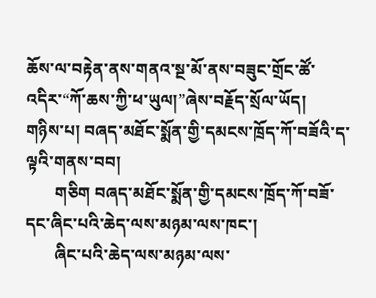ཆོས་ལ་བརྟེན་ནས་གནའ་སྔ་མོ་ནས་བཟུང་གྲོང་ཚོ་འདིར་“ཀོ་ཆས་ཀྱི་ཕ་ཡུལ།”ཞེས་བརྗོད་སྲོལ་ཡོད།
གཉིས་པ། བཞད་མཐོང་སྨོན་གྱི་དམངས་ཁྲོད་ཀོ་བཟོའི་ད་ལྟའི་གནས་བབ།
       གཅིག བཞད་མཐོང་སྨོན་གྱི་དམངས་ཁྲོད་ཀོ་བཟོ་དང་ཞིང་པའི་ཆེད་ལས་མཉམ་ལས་ཁང་།
       ཞིང་པའི་ཆེད་ལས་མཉམ་ལས་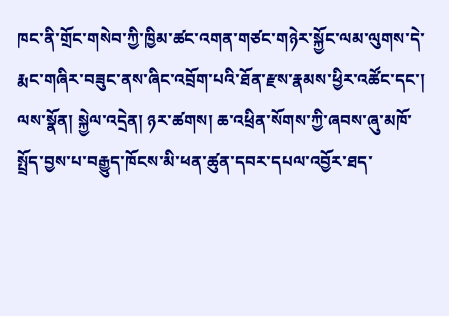ཁང་ནི་གྲོང་གསེབ་ཀྱི་ཁྱིམ་ཚང་འགན་གཙང་གཉེར་སྐྱོང་ལམ་ལུགས་དེ་རྨང་གཞིར་བཟུང་ནས་ཞིང་འབྲོག་པའི་ཐོན་རྫས་རྣམས་ཕྱིར་འཚོང་དང་། ལས་སྣོན། སྐྱེལ་འདྲེན། ཉར་ཚགས། ཆ་འཕྲིན་སོགས་ཀྱི་ཞབས་ཞུ་མཁོ་སྤྲོད་བྱས་པ་བརྒྱུད་ཁོངས་མི་ཕན་ཚུན་དབར་དཔལ་འབྱོར་ཐད་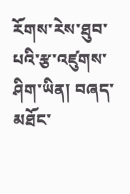རོགས་རེས་ཐུབ་པའི་རྩ་འཛུགས་ཤིག་ཡིན། བཞད་མཐོང་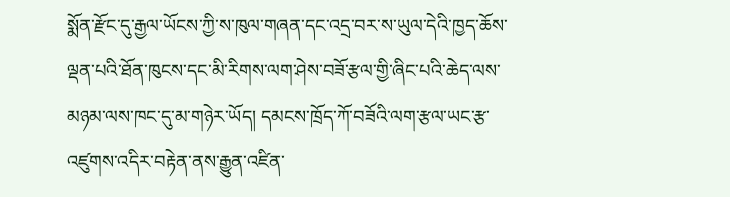སྨོན་རྫོང་དུ་རྒྱལ་ཡོངས་ཀྱི་ས་ཁུལ་གཞན་དང་འདྲ་བར་ས་ཡུལ་དེའི་ཁྱད་ཆོས་ལྡན་པའི་ཐོན་ཁུངས་དང་མི་རིགས་ལག་ཤེས་བཟོ་རྩལ་གྱི་ཞིང་པའི་ཆེད་ལས་མཉམ་ལས་ཁང་དུ་མ་གཉེར་ཡོད། དམངས་ཁྲོད་ཀོ་བཟོའི་ལག་རྩལ་ཡང་རྩ་འཛུགས་འདིར་བརྟེན་ནས་རྒྱུན་འཛིན་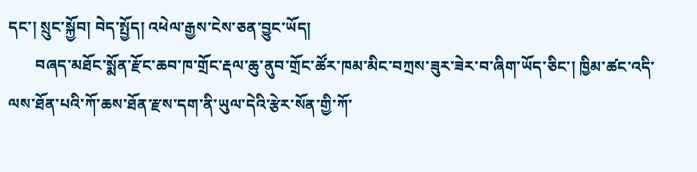དང་། སྲུང་སྐྱོབ། བེད་སྤྱོད། འཕེལ་རྒྱས་ངེས་ཅན་བྱུང་ཡོད།
       བཞད་མཐོང་སྨོན་རྫོང་ཆབ་ཁ་གྲོང་རྡལ་ཆུ་ནུབ་གྲོང་ཚོར་ཁམ་མིང་བཀྲས་ཟུར་ཟེར་བ་ཞིག་ཡོད་ཅིང་། ཁྱིམ་ཚང་འདི་ལས་ཐོན་པའི་ཀོ་ཆས་ཐོན་རྫས་དག་ནི་ཡུལ་དེའི་རྩེར་སོན་གྱི་ཀོ་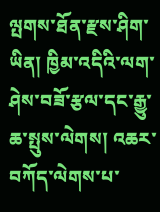ལྤགས་ཐོན་རྫས་ཤིག་ཡིན། ཁྱིམ་འདིའི་ལག་ཤེས་བཟོ་རྩལ་དང་རྒྱུ་ཆ་སྤུས་ལེགས། འཆར་བཀོད་ལེགས་པ་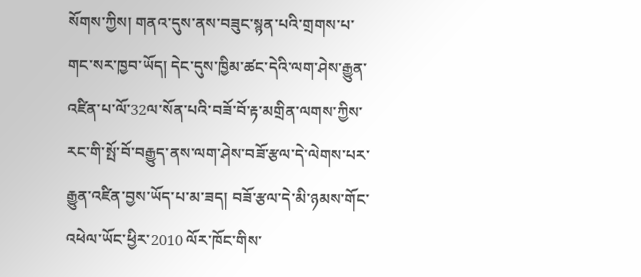སོགས་ཀྱིས། གནའ་དུས་ནས་བཟུང་སྙན་པའི་གྲགས་པ་གང་སར་ཁྱབ་ཡོད། དེང་དུས་ཁྱིམ་ཚང་དེའི་ལག་ཤེས་རྒྱུན་འཛིན་པ་ལོ་32ལ་སོན་པའི་བཟོ་བོ་རྟ་མགྲིན་ལགས་ཀྱིས་རང་གི་སྤོ་བོ་བརྒྱུད་ནས་ལག་ཤེས་བཟོ་རྩལ་དེ་ལེགས་པར་རྒྱུན་འཛིན་བྱས་ཡོད་པ་མ་ཟད། བཟོ་རྩལ་དེ་མི་ཉམས་གོང་འཕེལ་ཡོང་ཕྱིར་2010 ལོར་ཁོང་གིས་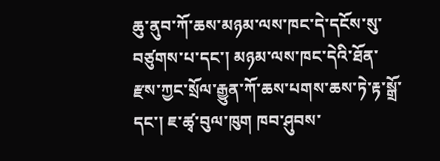ཆུ་ནུབ་ཀོ་ཆས་མཉམ་ལས་ཁང་དེ་དངོས་སུ་བཙུགས་པ་དང་། མཉམ་ལས་ཁང་དེའི་ཐོན་རྫས་ཀྱང་སྲོལ་རྒྱུན་ཀོ་ཆས་པགས་ཆས་ཏེ་རྟ་སྒྲོ་དང་། ཇ་ཚྭ་བུལ་ཁུག ཁབ་ཤུབས་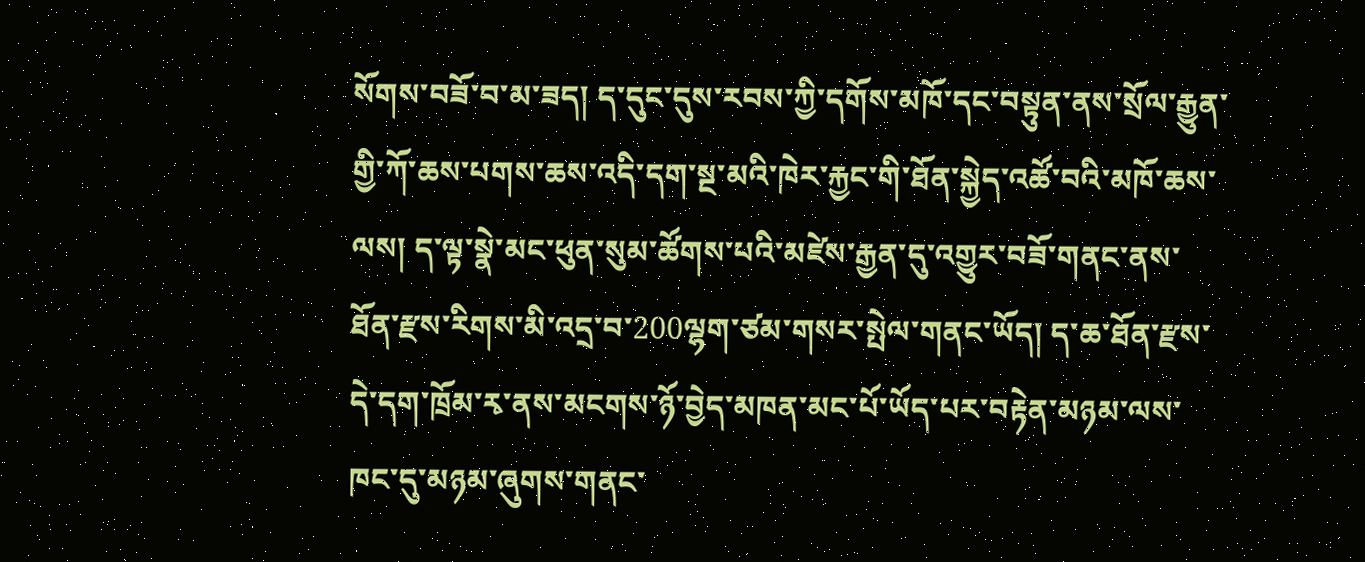སོགས་བཟོ་བ་མ་ཟད། ད་དུང་དུས་རབས་ཀྱི་དགོས་མཁོ་དང་བསྟུན་ནས་སྲོལ་རྒྱུན་གྱི་ཀོ་ཆས་པགས་ཆས་འདི་དག་སྔ་མའི་ཁེར་རྐྱང་གི་ཐོན་སྐྱེད་འཚོ་བའི་མཁོ་ཆས་ལས། ད་ལྟ་སྣེ་མང་ཕུན་སུམ་ཚོགས་པའི་མཛེས་རྒྱན་དུ་འགྱུར་བཟོ་གནང་ནས་ཐོན་རྫས་རིགས་མི་འདྲ་བ་200ལྷག་ཙམ་གསར་སྤེལ་གནང་ཡོད། ད་ཆ་ཐོན་རྫས་དེ་དག་ཁྲོམ་རྭ་ནས་མངགས་ཉོ་བྱེད་མཁན་མང་པོ་ཡོད་པར་བརྟེན་མཉམ་ལས་ཁང་དུ་མཉམ་ཞུགས་གནང་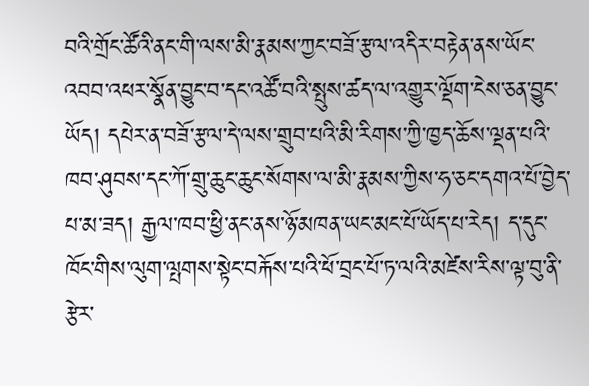བའི་གྲོང་ཚོའི་ནང་གི་ལས་མི་རྣམས་ཀྱང་བཟོ་རྩལ་འདིར་བརྟེན་ནས་ཡོང་འབབ་འཕར་སྣོན་བྱུང་བ་དང་འཚོ་བའི་སྤུས་ཚད་ལ་འགྱུར་ལྡོག་ངེས་ཅན་བྱུང་ཡོད། དཔེར་ན་བཟོ་རྩལ་དེ་ལས་གྲུབ་པའི་མི་རིགས་ཀྱི་ཁྱད་ཆོས་ལྡན་པའི་ཁབ་ཤུབས་དང་ཀོ་གྲུ་ཆུང་ཆུང་སོགས་ལ་མི་རྣམས་ཀྱིས་ཧ་ཅང་དགའ་པོ་བྱེད་པ་མ་ཟད། རྒྱལ་ཁབ་ཕྱི་ནང་ནས་ཉོ་མཁན་ཡང་མང་པོ་ཡོད་པ་རེད། ད་དུང་ཁོང་གིས་ལུག་ལྤགས་སྟེང་བརྐོས་པའི་ཕོ་བྲང་པོ་ཏ་ལའི་མཛེས་རིས་ལྟ་བུ་ནི་རྩེར་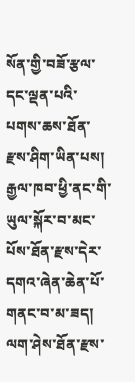སོན་གྱི་བཟོ་རྩལ་དང་ལྡན་པའི་པགས་ཆས་ཐོན་རྫས་ཤིག་ཡིན་པས། རྒྱལ་ཁབ་ཕྱི་ནང་གི་ཡུལ་སྐོར་བ་མང་པོས་ཐོན་རྫས་དེར་དགའ་ཞེན་ཆེན་པོ་གནང་བ་མ་ཟད། ལག་ཤེས་ཐོན་རྫས་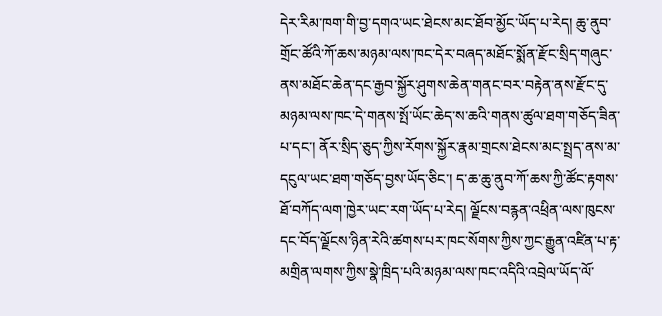དེར་རིམ་ཁག་གི་བྱ་དགའ་ཡང་ཐེངས་མང་ཐོབ་མྱོང་ཡོད་པ་རེད། ཆུ་ནུབ་གྲོང་ཚོའི་ཀོ་ཆས་མཉམ་ལས་ཁང་དེར་བཞད་མཐོང་སྨོན་རྫོང་སྲིད་གཞུང་ནས་མཐོང་ཆེན་དང་རྒྱབ་སྐྱོར་ཤུགས་ཆེན་གནང་བར་བརྟེན་ནས་རྫོང་དུ་མཉམ་ལས་ཁང་དེ་གནས་སྤོ་ཡོང་ཆེད་ས་ཆའི་གནས་ཚུལ་ཐག་གཅོད་ཟིན་པ་དང་། ནོར་སྲིད་ཅུད་ཀྱིས་རོགས་སྐྱོར་རྣམ་གྲངས་ཐེངས་མང་སྤྲད་ནས་མ་དངུལ་ཡང་ཐག་གཅོད་བྱས་ཡོད་ཅིང་། ད་ཆ་ཆུ་ནུབ་ཀོ་ཆས་ཀྱི་ཚོང་རྟགས་ཐོ་བཀོད་ལག་ཁྱེར་ཡང་རག་ཡོད་པ་རེད། ལྗོངས་བརྙན་འཕྲིན་ལས་ཁུངས་དང་བོད་ལྗོངས་ཉིན་རེའི་ཚགས་པར་ཁང་སོགས་ཀྱིས་ཀྱང་རྒྱུན་འཛིན་པ་རྟ་མགྲིན་ལགས་ཀྱིས་སྣེ་ཁྲིད་པའི་མཉམ་ལས་ཁང་འདིའི་འབྲེལ་ཡོད་ལོ་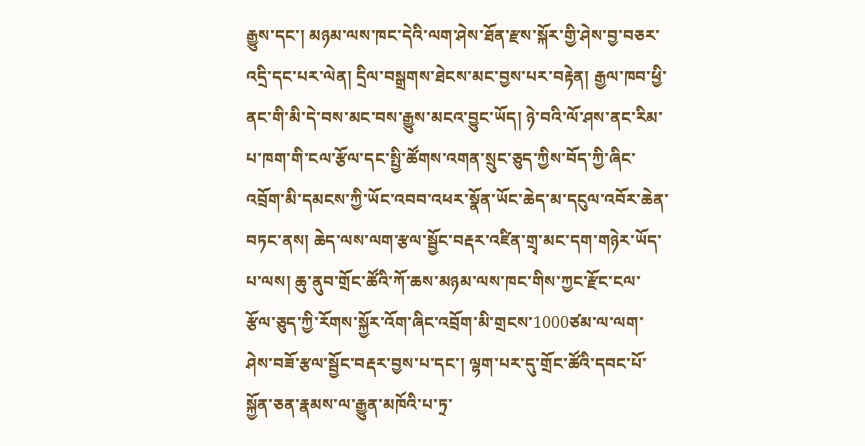རྒྱུས་དང་། མཉམ་ལས་ཁང་དེའི་ལག་ཤེས་ཐོན་རྫས་སྐོར་གྱི་ཤེས་བྱ་བཅར་འདྲི་དང་པར་ལེན། དྲིལ་བསྒྲགས་ཐེངས་མང་བྱས་པར་བརྟེན། རྒྱལ་ཁབ་ཕྱི་ནང་གི་མི་དེ་བས་མང་བས་རྒྱུས་མངའ་བྱུང་ཡོད། ཉེ་བའི་ལོ་ཤས་ནང་རིམ་པ་ཁག་གི་ངལ་རྩོལ་དང་སྤྱི་ཚོགས་འགན་སྲུང་ཅུད་ཀྱིས་བོད་ཀྱི་ཞིང་འབྲོག་མི་དམངས་ཀྱི་ཡོང་འབབ་འཕར་སྣོན་ཡོང་ཆེད་མ་དངུལ་འབོར་ཆེན་བཏང་ནས། ཆེད་ལས་ལག་རྩལ་སྦྱོང་བརྡར་འཛིན་གྲྭ་མང་དག་གཉེར་ཡོད་པ་ལས། ཆུ་ནུབ་གྲོང་ཚོའི་ཀོ་ཆས་མཉམ་ལས་ཁང་གིས་ཀྱང་རྫོང་ངལ་རྩོལ་ཅུད་ཀྱི་རོགས་སྐྱོར་འོག་ཞིང་འབྲོག་མི་གྲངས་1000ཙམ་ལ་ལག་ཤེས་བཟོ་རྩལ་སྦྱོང་བརྡར་བྱས་པ་དང་། ལྷག་པར་དུ་གྲོང་ཚོའི་དབང་པོ་སྐྱོན་ཅན་རྣམས་ལ་རྒྱུན་མཁོའི་པ་ཏྲ་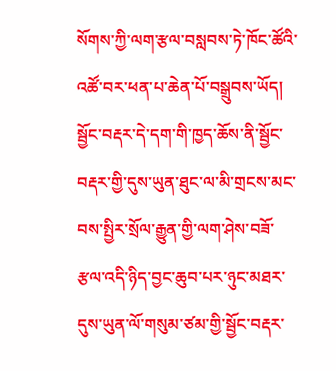སོགས་ཀྱི་ལག་རྩལ་བསླབས་ཏེ་ཁོང་ཚོའི་འཚོ་བར་ཕན་པ་ཆེན་པོ་བསྒྲུབས་ཡོད། སྦྱོང་བརྡར་དེ་དག་གི་ཁྱད་ཆོས་ནི་སྦྱོང་བརྡར་གྱི་དུས་ཡུན་ཐུང་ལ་མི་གྲངས་མང་བས་སྤྱིར་སྲོལ་རྒྱུན་གྱི་ལག་ཤེས་བཟོ་རྩལ་འདི་ཉིད་བྱང་ཆུབ་པར་ཉུང་མཐར་དུས་ཡུན་ལོ་གསུམ་ཙམ་གྱི་སྦྱོང་བརྡར་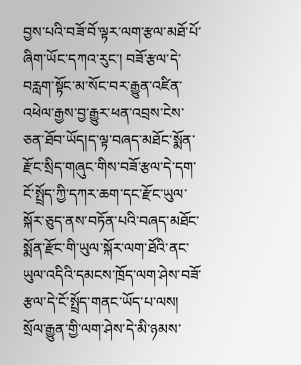བྱས་པའི་བཟོ་བོ་ལྟར་ལག་རྩལ་མཐོ་པོ་ཞིག་ཡོང་དཀའ་རུང་། བཟོ་རྩལ་དེ་བརླག་སྟོང་མ་སོང་བར་རྒྱུན་འཛིན་འཕེལ་རྒྱས་བྱ་རྒྱུར་ཕན་འབྲས་ངེས་ཅན་ཐོབ་ཡོད།ད་ལྟ་བཞད་མཐོང་སྨོན་རྫོང་སྲིད་གཞུང་གིས་བཟོ་རྩལ་དེ་དག་ངོ་སྤྲོད་ཀྱི་དཀར་ཆག་དང་རྫོང་ཡུལ་སྐོར་ཅུད་ནས་བཏོན་པའི་བཞད་མཐོང་སྨོན་རྫོང་གི་ཡུལ་སྐོར་ལག་ཐོའི་ནང་ཡུལ་འདིའི་དམངས་ཁྲོད་ལག་ཤེས་བཟོ་རྩལ་དེ་ངོ་སྤྲོད་གནང་ཡོད་པ་ལས། སྲོལ་རྒྱུན་གྱི་ལག་ཤེས་དེ་མི་ཉམས་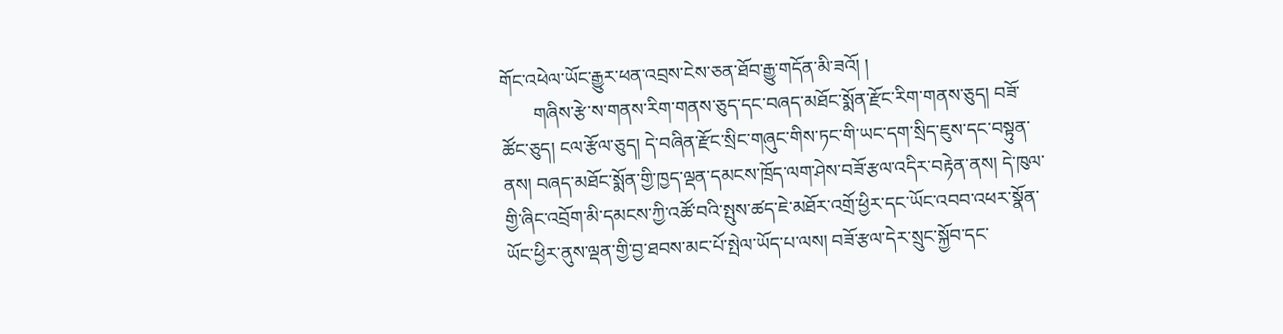གོང་འཕེལ་ཡོང་རྒྱུར་ཕན་འབྲས་ངེས་ཅན་ཐོབ་རྒྱུ་གདོན་མི་ཟའོ། །
       གཞིས་རྩེ་ས་གནས་རིག་གནས་ཅུད་དང་བཞད་མཐོང་སྨོན་རྫོང་རིག་གནས་ཅུད། བཟོ་ཚོང་ཅུད། ངལ་རྩོལ་ཅུད། དེ་བཞིན་རྫོང་སྲིང་གཞུང་གིས་ཏང་གི་ཡང་དག་སྲིད་ཇུས་དང་བསྟུན་ནས། བཞད་མཐོང་སྨོན་གྱི་ཁྱད་ལྡན་དམངས་ཁྲོད་ལག་ཤེས་བཟོ་རྩལ་འདིར་བརྟེན་ནས། དེ་ཁུལ་གྱི་ཞིང་འབྲོག་མི་དམངས་ཀྱི་འཚོ་བའི་སྤུས་ཚད་ཇེ་མཐོར་འགྲོ་ཕྱིར་དང་ཡོང་འབབ་འཕར་སྣོན་ཡོང་ཕྱིར་ནུས་ལྡན་གྱི་བྱ་ཐབས་མང་པོ་སྤེལ་ཡོད་པ་ལས། བཟོ་རྩལ་དེར་སྲུང་སྐྱོབ་དང་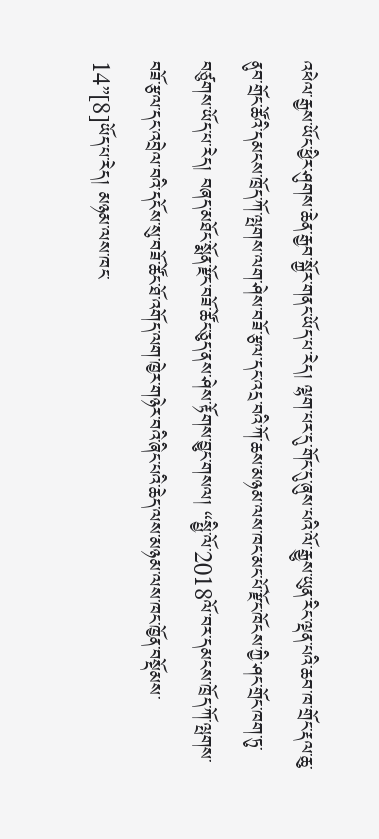འཕེལ་རྒྱས་ཡོང་ཕྱིར་ཤུགས་ཆེན་རྒྱབ་སྐྱོར་གནང་ཡོད་པ་རེད། ལྷག་པར་དུ་གོང་དུ་ཞུས་པའི་ལོ་རྒྱུས་ཡུན་རིང་ལྡན་པའི་ཆབ་ཁ་གྲོང་རྡལ་ཆུ་ནུབ་གྲོང་ཚོའི་དམངས་ཁྲོད་ཀོ་ལྤགས་ལག་ཤེས་བཟོ་རྩལ་དང་འདྲ་བའི་ཀོ་ཆས་མཉམ་ལས་ཁང་མང་པོ་རྫོང་ཁོངས་ཀྱི་ཤང་གྲོང་ཁག་ཏུ་བཙུགས་ཡོད་པ་རེད། བཞད་མཐོང་སྨོན་རྫོང་བཟོ་ཚོང་ཅུད་ནས་ཤེས་རྟོགས་བྱུང་གསལ། “སྤྱི་ལོ་2018ལོ་བར་དམངས་ཁྲོད་ཀོ་ལྤགས་བཟོ་རྩལ་དང་འབྲེལ་བའི་དངོས་སུ་བཟོ་ཚོང་ཐོ་འགོད་ལག་ཁྱེར་གཉེར་བའི་ཞིང་པའི་ཆེད་ལས་མཉམ་ལས་ཁང་ཁྱོན་བསྡོམས་14”[8]ཡོད་པ་རེད། མཉམ་ལས་ཁང་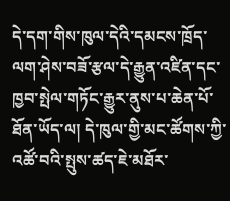དེ་དག་གིས་ཁུལ་དེའི་དམངས་ཁྲོད་ལག་ཤེས་བཟོ་རྩལ་དེ་རྒྱུན་འཛིན་དང་ཁྱབ་སྤེལ་གཏོང་རྒྱུར་ནུས་པ་ཆེན་པོ་ཐོན་ཡོད་ལ། དེ་ཁུལ་གྱི་མང་ཚོགས་ཀྱི་འཚོ་བའི་སྤུས་ཚད་ཇེ་མཐོར་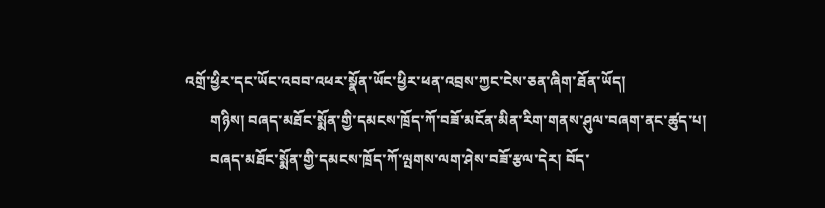འགྲོ་ཕྱིར་དང་ཡོང་འབབ་འཕར་སྣོན་ཡོང་ཕྱིར་ཕན་འབྲས་ཀྱང་ངེས་ཅན་ཞིག་ཐོན་ཡོད།
       གཉིས། བཞད་མཐོང་སྨོན་གྱི་དམངས་ཁྲོད་ཀོ་བཟོ་མངོན་མིན་རིག་གནས་ཤུལ་བཞག་ནང་ཚུད་པ།
       བཞད་མཐོང་སྨོན་གྱི་དམངས་ཁྲོད་ཀོ་ལྤགས་ལག་ཤེས་བཟོ་རྩལ་དེར། བོད་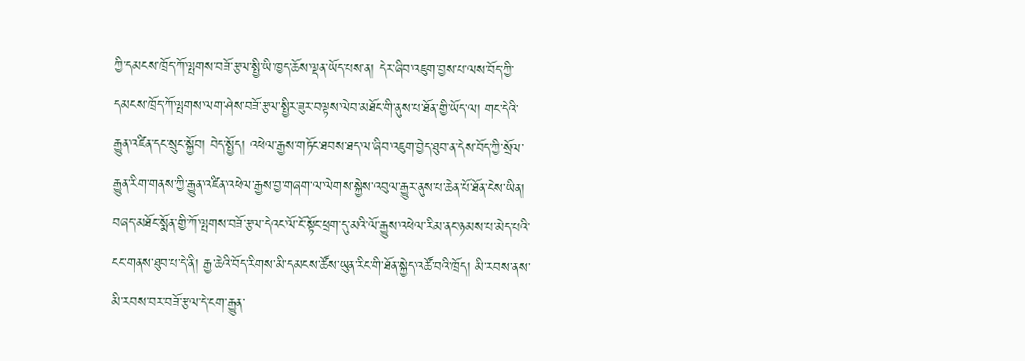ཀྱི་དམངས་ཁྲོད་ཀོ་ལྤགས་བཟོ་རྩལ་སྤྱི་ཡི་ཁྱད་ཆོས་ལྡན་ཡོད་པས་ན། དེར་ཞིབ་འཇུག་བྱས་པ་ལས་བོད་ཀྱི་དམངས་ཁྲོད་ཀོ་ལྤགས་ལག་ཤེས་བཟོ་རྩལ་སྤྱིར་ཟུར་བལྟས་ལེབ་མཐོང་གི་ནུས་པ་ཐོན་གྱི་ཡོད་ལ། གང་དེའི་རྒྱུན་འཛིན་དང་སྲུང་སྐྱོབ། བེད་སྤྱོད། འཕེལ་རྒྱས་གཏོང་ཐབས་ཐད་ལ་ཞིབ་འཇུག་བྱེད་ཐུབ་ན་དེས་བོད་ཀྱི་སྲོལ་རྒྱུན་རིག་གནས་ཀྱི་རྒྱུན་འཛིན་འཕེལ་རྒྱས་བྱ་གཞག་ལ་ལེགས་སྐྱེས་འབུལ་རྒྱུར་ནུས་པ་ཆེན་པོ་ཐོན་ངེས་ཡིན། བཞད་མཐོང་སྨོན་གྱི་ཀོ་ལྤགས་བཟོ་རྩལ་དེའང་ལོ་ངོ་སྟོང་ཕྲག་དུ་མའི་ལོ་རྒྱུས་འཕེལ་རིམ་ནང་ཉམས་པ་མེད་པའི་ངང་གནས་ཐུབ་པ་དེ་ནི། རྒྱ་ཆེའི་བོད་རིགས་མི་དམངས་ཚོས་ཡུན་རིང་གི་ཐོན་སྐྱེད་འཚོ་བའི་ཁྲོད། མི་རབས་ནས་མི་རབས་བར་བཟོ་རྩལ་དེ་ངག་རྒྱུན་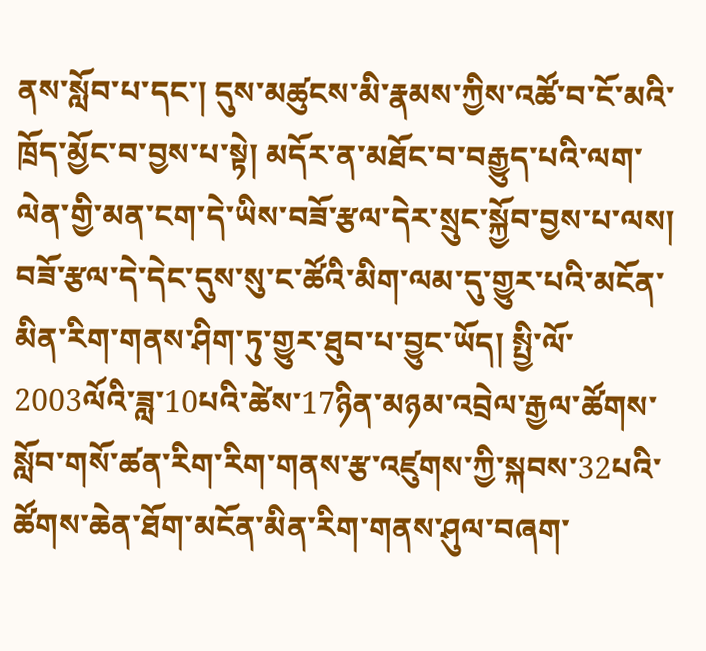ནས་སློབ་པ་དང་། དུས་མཚུངས་མི་རྣམས་ཀྱིས་འཚོ་བ་ངོ་མའི་ཁྲོད་མྱོང་བ་བྱས་པ་སྟེ། མདོར་ན་མཐོང་བ་བརྒྱུད་པའི་ལག་ལེན་གྱི་མན་ངག་དེ་ཡིས་བཟོ་རྩལ་དེར་སྲུང་སྐྱོབ་བྱས་པ་ལས། བཟོ་རྩལ་དེ་དེང་དུས་སུ་ང་ཚོའི་མིག་ལམ་དུ་གྱུར་པའི་མངོན་མིན་རིག་གནས་ཤིག་ཏུ་གྱུར་ཐུབ་པ་བྱུང་ཡོད། སྤྱི་ལོ་2003ལོའི་ཟླ་10པའི་ཚེས་17ཉིན་མཉམ་འབྲེལ་རྒྱལ་ཚོགས་སློབ་གསོ་ཚན་རིག་རིག་གནས་རྩ་འཛུགས་ཀྱི་སྐབས་32པའི་ཚོགས་ཆེན་ཐོག་མངོན་མིན་རིག་གནས་ཤུལ་བཞག་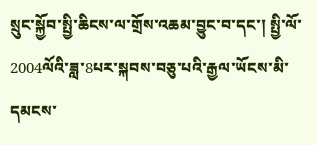སྲུང་སྐྱོབ་སྤྱི་ཆིངས་ལ་གྲོས་འཆམ་བྱུང་བ་དང་། སྤྱི་ལོ་2004ལོའི་ཟླ་8པར་སྐབས་བཅུ་པའི་རྒྱལ་ཡོངས་མི་དམངས་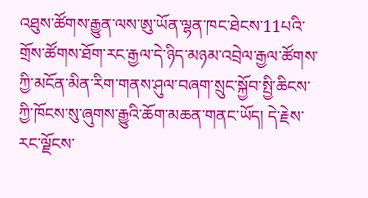འཐུས་ཚོགས་རྒྱུན་ལས་ཨུ་ཡོན་ལྷན་ཁང་ཐེངས་11པའི་གྲོས་ཚོགས་ཐོག་རང་རྒྱལ་དེ་ཉིད་མཉམ་འབྲེལ་རྒྱལ་ཚོགས་ཀྱི་མངོན་མིན་རིག་གནས་ཤུལ་བཞག་སྲུང་སྐྱོབ་སྤྱི་ཆིངས་ཀྱི་ཁོངས་སུ་ཞུགས་རྒྱུའི་ཆོག་མཆན་གནང་ཡོད། དེ་རྗེས་རང་ལྗོངས་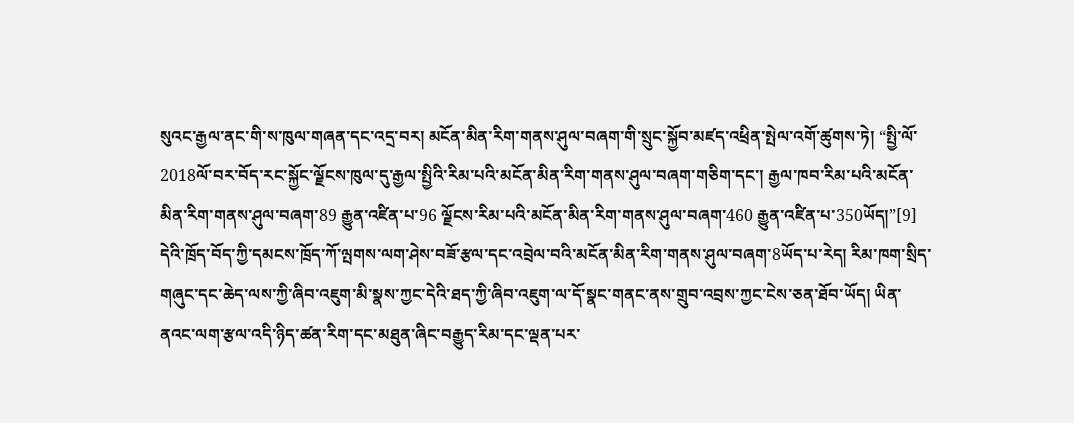སུའང་རྒྱལ་ནང་གི་ས་ཁུལ་གཞན་དང་འདྲ་བར། མངོན་མིན་རིག་གནས་ཤུལ་བཞག་གི་སྲུང་སྐྱོབ་མཛད་འཕྲིན་སྤེལ་འགོ་ཚུགས་ཏེ། “སྤྱི་ལོ་2018ལོ་བར་བོད་རང་སྐྱོང་ལྗོངས་ཁུལ་དུ་རྒྱལ་སྤྱིའི་རིམ་པའི་མངོན་མིན་རིག་གནས་ཤུལ་བཞག་གཅིག་དང་། རྒྱལ་ཁབ་རིམ་པའི་མངོན་མིན་རིག་གནས་ཤུལ་བཞག་89 རྒྱུན་འཛིན་པ་96 ལྗོངས་རིམ་པའི་མངོན་མིན་རིག་གནས་ཤུལ་བཞག་460 རྒྱུན་འཛིན་པ་350ཡོད།”[9] དེའི་ཁྲོད་བོད་ཀྱི་དམངས་ཁྲོད་ཀོ་ལྤགས་ལག་ཤེས་བཟོ་རྩལ་དང་འབྲེལ་བའི་མངོན་མིན་རིག་གནས་ཤུལ་བཞག་8ཡོད་པ་རེད། རིམ་ཁག་སྲིད་གཞུང་དང་ཆེད་ལས་ཀྱི་ཞིབ་འཇུག་མི་སྣས་ཀྱང་དེའི་ཐད་ཀྱི་ཞིབ་འཇུག་ལ་དོ་སྣང་གནང་ནས་གྲུབ་འབྲས་ཀྱང་ངེས་ཅན་ཐོབ་ཡོད། ཡིན་ནའང་ལག་རྩལ་འདི་ཉིད་ཚན་རིག་དང་མཐུན་ཞིང་བརྒྱུད་རིམ་དང་ལྡན་པར་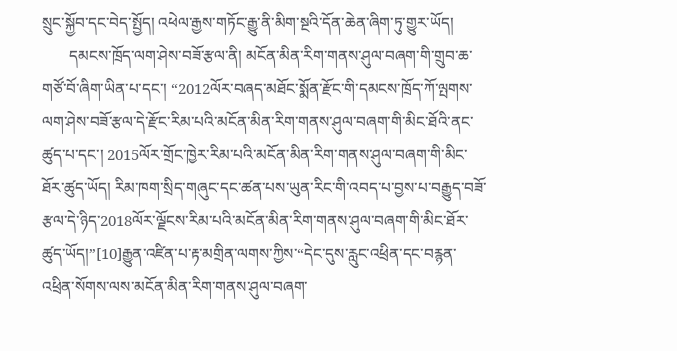སྲུང་སྐྱོབ་དང་བེད་སྤྱོད། འཕེལ་རྒྱས་གཏོང་རྒྱུ་ནི་མིག་སྔའི་དོན་ཆེན་ཞིག་ཏུ་གྱུར་ཡོད།
       དམངས་ཁྲོད་ལག་ཤེས་བཟོ་རྩལ་ནི། མངོན་མིན་རིག་གནས་ཤུལ་བཞག་གི་གྲུབ་ཆ་གཙོ་བོ་ཞིག་ཡིན་པ་དང་། “2012ལོར་བཞད་མཐོང་སྨོན་རྫོང་གི་དམངས་ཁྲོད་ཀོ་ལྤགས་ལག་ཤེས་བཟོ་རྩལ་དེ་རྫོང་རིམ་པའི་མངོན་མིན་རིག་གནས་ཤུལ་བཞག་གི་མིང་ཐོའི་ནང་ཚུད་པ་དང་། 2015ལོར་གྲོང་ཁྱེར་རིམ་པའི་མངོན་མིན་རིག་གནས་ཤུལ་བཞག་གི་མིང་ཐོར་ཚུད་ཡོད། རིམ་ཁག་སྲིད་གཞུང་དང་ཚན་པས་ཡུན་རིང་གི་འབད་པ་བྱས་པ་བརྒྱུད་བཟོ་རྩལ་དེ་ཉིད་2018ལོར་ལྗོངས་རིམ་པའི་མངོན་མིན་རིག་གནས་ཤུལ་བཞག་གི་མིང་ཐོར་ཚུད་ཡོད།”[10]རྒྱུན་འཛིན་པ་རྟ་མགྲིན་ལགས་ཀྱིས་“དེང་དུས་རླུང་འཕྲིན་དང་བརྙན་འཕྲིན་སོགས་ལས་མངོན་མིན་རིག་གནས་ཤུལ་བཞག་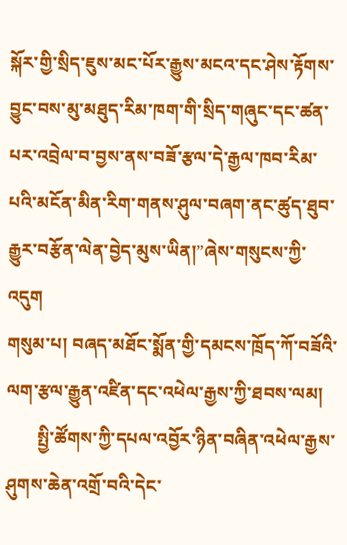སྐོར་གྱི་སྲིད་ཇུས་མང་པོར་རྒྱུས་མངའ་དང་ཤེས་རྟོགས་བྱུང་བས་མུ་མཐུད་རིམ་ཁག་གི་སྲིད་གཞུང་དང་ཚན་པར་འབྲེལ་བ་བྱས་ནས་བཟོ་རྩལ་དེ་རྒྱལ་ཁབ་རིམ་པའི་མངོན་མིན་རིག་གནས་ཤུལ་བཞག་ནང་ཚུད་ཐུབ་རྒྱུར་བརྩོན་ལེན་བྱེད་མུས་ཡིན།”ཞེས་གསུངས་ཀྱི་འདུག
གསུམ་པ། བཞད་མཐོང་སྨོན་གྱི་དམངས་ཁྲོད་ཀོ་བཟོའི་ལག་རྩལ་རྒྱུན་འཛིན་དང་འཕེལ་རྒྱས་ཀྱི་ཐབས་ལམ།
       སྤྱི་ཚོགས་ཀྱི་དཔལ་འབྱོར་ཉིན་བཞིན་འཕེལ་རྒྱས་ཤུགས་ཆེན་འགྲོ་བའི་དེང་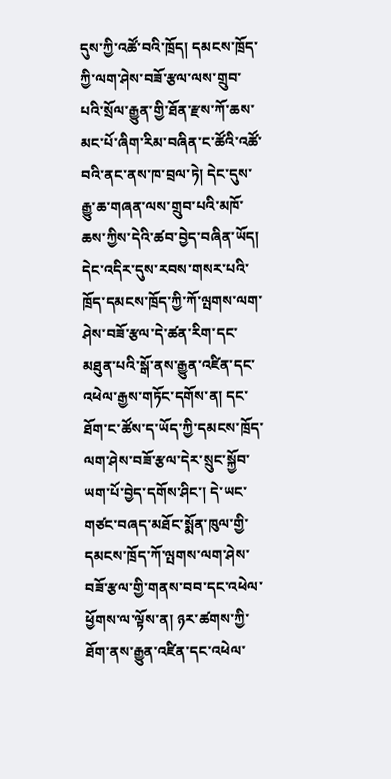དུས་ཀྱི་འཚོ་བའི་ཁྲོད། དམངས་ཁྲོད་ཀྱི་ལག་ཤེས་བཟོ་རྩལ་ལས་གྲུབ་པའི་སྲོལ་རྒྱུན་གྱི་ཐོན་རྫས་ཀོ་ཆས་མང་པོ་ཞིག་རིམ་བཞིན་ང་ཚོའི་འཚོ་བའི་ནང་ནས་ཁ་བྲལ་ཏེ། དེང་དུས་རྒྱུ་ཆ་གཞན་ལས་གྲུབ་པའི་མཁོ་ཆས་ཀྱིས་དེའི་ཚབ་བྱེད་བཞིན་ཡོད། དེང་འདིར་དུས་རབས་གསར་པའི་ཁྲོད་དམངས་ཁྲོད་ཀྱི་ཀོ་ལྤགས་ལག་ཤེས་བཟོ་རྩལ་དེ་ཚན་རིག་དང་མཐུན་པའི་སྒོ་ནས་རྒྱུན་འཛིན་དང་འཕེལ་རྒྱས་གཏོང་དགོས་ན། དང་ཐོག་ང་ཚོས་ད་ཡོད་ཀྱི་དམངས་ཁྲོད་ལག་ཤེས་བཟོ་རྩལ་དེར་སྲུང་སྐྱོབ་ཡག་པོ་བྱེད་དགོས་ཤིང་། དེ་ཡང་གཙང་བཞད་མཐོང་སྨོན་ཁུལ་གྱི་དམངས་ཁྲོད་ཀོ་ལྤགས་ལག་ཤེས་བཟོ་རྩལ་གྱི་གནས་བབ་དང་འཕེལ་ཕྱོགས་ལ་ལྟོས་ན། ཉར་ཚགས་ཀྱི་ཐོག་ནས་རྒྱུན་འཛིན་དང་འཕེལ་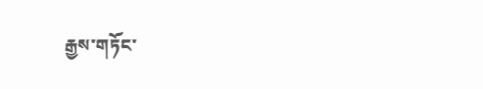རྒྱས་གཏོང་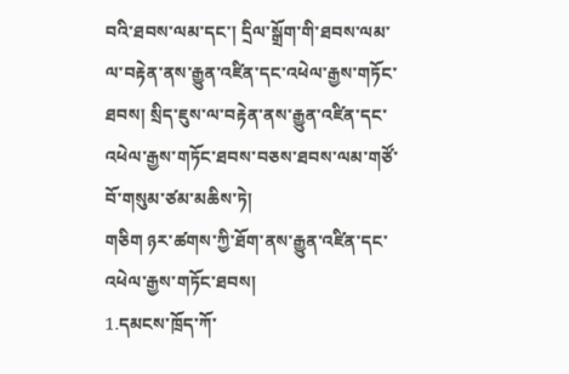བའི་ཐབས་ལམ་དང་། དྲིལ་སྒྲོག་གི་ཐབས་ལམ་ལ་བརྟེན་ནས་རྒྱུན་འཛིན་དང་འཕེལ་རྒྱས་གཏོང་ཐབས། སྲིད་ཇུས་ལ་བརྟེན་ནས་རྒྱུན་འཛིན་དང་འཕེལ་རྒྱས་གཏོང་ཐབས་བཅས་ཐབས་ལམ་གཙོ་བོ་གསུམ་ཙམ་མཆིས་ཏེ།
གཅིག ཉར་ཚགས་ཀྱི་ཐོག་ནས་རྒྱུན་འཛིན་དང་འཕེལ་རྒྱས་གཏོང་ཐབས།
1.དམངས་ཁྲོད་ཀོ་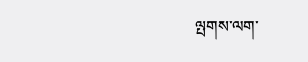ལྤགས་ལག་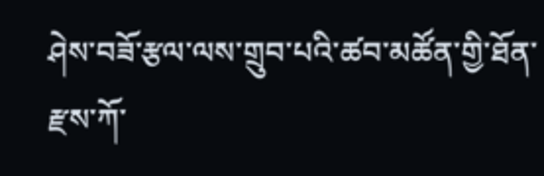ཤེས་བཟོ་རྩལ་ལས་གྲུབ་པའི་ཚབ་མཚོན་གྱི་ཐོན་རྫས་ཀོ་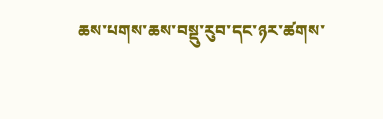ཆས་པགས་ཆས་བསྡུ་རུབ་དང་ཉར་ཚགས་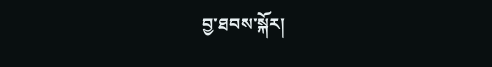བྱ་ཐབས་སྐོར།